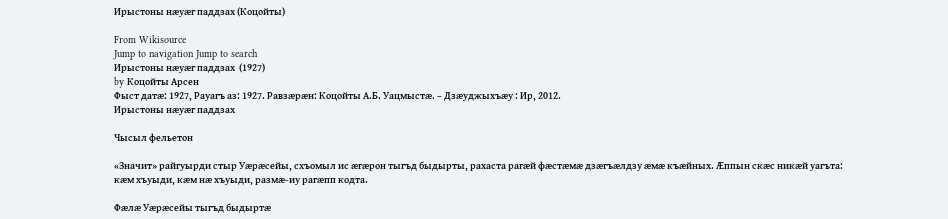Ирыстоны нæуæг паддзах (Коцойты)

From Wikisource
Jump to navigation Jump to search
Ирыстоны нæуæг паддзах  (1927)
by Коцойты Арсен
Фыст датæ: 1927, Рауагъ аз: 1927. Равзæрæн: Коцойты А.Б. Уацмыстæ. – Дзæуджыхъæу : Ир, 2012.
Ирыстоны нæуæг паддзах

Чысыл фельетон

«Значит» райгуырди стыр Уæрæсейы, схъомыл ис æгæрон тыгъд быдырты, рахаста рагæй фæстæмæ дзæгъæлдзу æмæ къæйных. Æппын скæс никæй уагъта: кæм хъуыди, кæм нæ хъуыди, размæ-иу рагæпп кодта.

Фæлæ Уæрæсейы тыгъд быдыртæ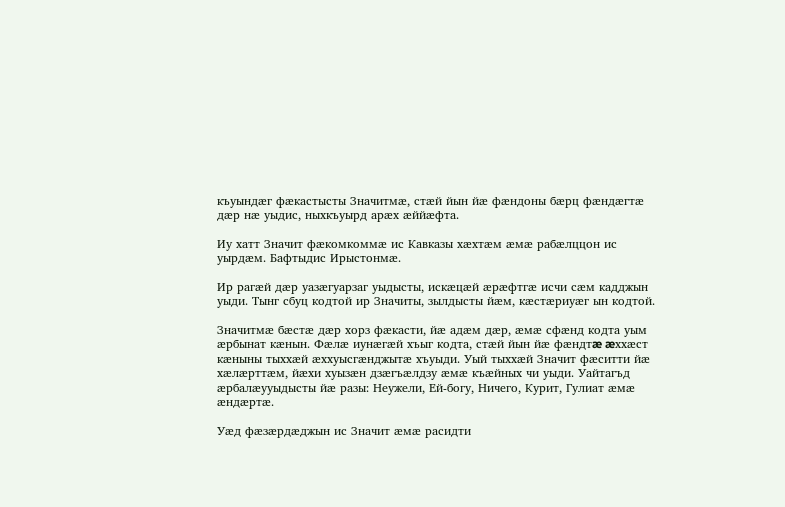къуындæг фæкастысты Значитмæ, стæй йын йæ фæндоны бæрц фæндæгтæ дæр нæ уыдис, ныхкъуырд арæх æййæфта.

Иу хатт Значит фæкомкоммæ ис Кавказы хæхтæм æмæ рабæлццон ис уырдæм. Бафтыдис Ирыстонмæ.

Ир рагæй дæр уазæгуарзаг уыдысты, искæцæй æрæфтгæ исчи сæм кадджын уыди. Тынг сбуц кодтой ир Значиты, зылдысты йæм, кæстæриуæг ын кодтой.

Значитмæ бæстæ дæр хорз фæкасти, йæ адæм дæр, æмæ сфæнд кодта уым æрбынат кæнын. Фæлæ иунæгæй хъыг кодта, стæй йын йæ фæндтæ æххæст кæныны тыххæй æххуысгæнджытæ хъуыди. Уый тыххæй Значит фæситти йæ хæлæрттæм, йæхи хуызæн дзæгъæлдзу æмæ къæйных чи уыди. Уайтагъд æрбалæууыдысты йæ разы: Неужели, Ей-богу, Ничего, Курит, Гулиат æмæ æндæртæ.

Уæд фæзæрдæджын ис Значит æмæ расидти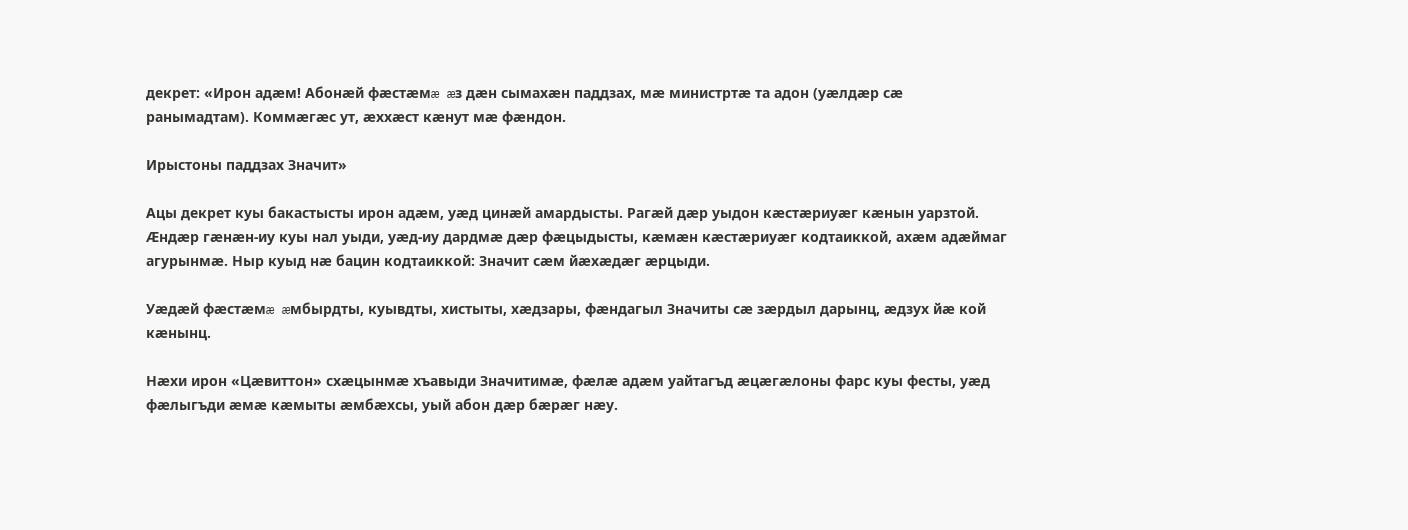декрет: «Ирон адæм! Абонæй фæстæмæ æз дæн сымахæн паддзах, мæ министртæ та адон (уæлдæр сæ ранымадтам). Коммæгæс ут, æххæст кæнут мæ фæндон.

Ирыстоны паддзах Значит»

Ацы декрет куы бакастысты ирон адæм, уæд цинæй амардысты. Рагæй дæр уыдон кæстæриуæг кæнын уарзтой. Æндæр гæнæн-иу куы нал уыди, уæд-иу дардмæ дæр фæцыдысты, кæмæн кæстæриуæг кодтаиккой, ахæм адæймаг агурынмæ. Ныр куыд нæ бацин кодтаиккой: Значит сæм йæхæдæг æрцыди.

Уæдæй фæстæмæ æмбырдты, куывдты, хистыты, хæдзары, фæндагыл Значиты сæ зæрдыл дарынц, æдзух йæ кой кæнынц.

Нæхи ирон «Цæвиттон» схæцынмæ хъавыди Значитимæ, фæлæ адæм уайтагъд æцæгæлоны фарс куы фесты, уæд фæлыгъди æмæ кæмыты æмбæхсы, уый абон дæр бæрæг нæу.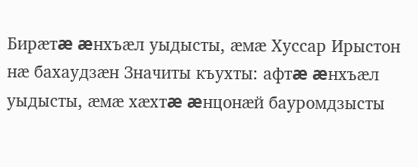Бирæтæ æнхъæл уыдысты, æмæ Хуссар Ирыстон нæ бахаудзæн Значиты къухты: афтæ æнхъæл уыдысты, æмæ хæхтæ æнцонæй бауромдзысты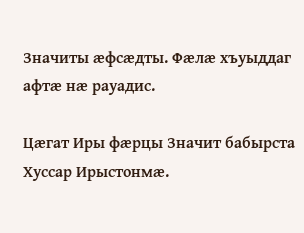Значиты æфсæдты. Фæлæ хъуыддаг афтæ нæ рауадис.

Цæгат Иры фæрцы Значит бабырста Хуссар Ирыстонмæ.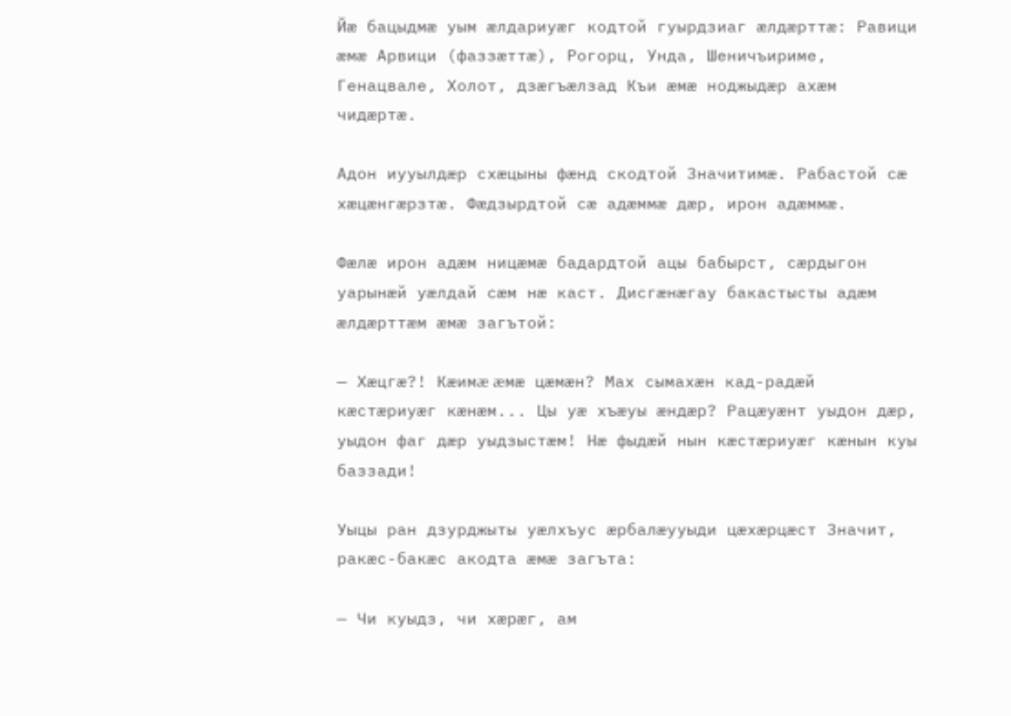Йæ бацыдмæ уым æлдариуæг кодтой гуырдзиаг æлдæрттæ: Равици æмæ Арвици (фаззæттæ), Рогорц, Унда, Шеничъириме, Генацвале, Холот, дзæгъæлзад Къи æмæ ноджыдæр ахæм чидæртæ.

Адон иууылдæр схæцыны фæнд скодтой Значитимæ. Рабастой сæ хæцæнгæрзтæ. Фæдзырдтой сæ адæммæ дæр, ирон адæммæ.

Фæлæ ирон адæм ницæмæ бадардтой ацы бабырст, сæрдыгон уарынæй уæлдай сæм нæ каст. Дисгæнæгау бакастысты адæм æлдæрттæм æмæ загътой:

— Хæцгæ?! Кæимæ æмæ цæмæн? Мах сымахæн кад-радæй кæстæриуæг кæнæм... Цы уæ хъæуы æндæр? Рацæуæнт уыдон дæр, уыдон фаг дæр уыдзыстæм! Нæ фыдæй нын кæстæриуæг кæнын куы баззади!

Уыцы ран дзурджыты уæлхъус æрбалæууыди цæхæрцæст Значит, ракæс-бакæс акодта æмæ загъта:

— Чи куыдз, чи хæрæг, ам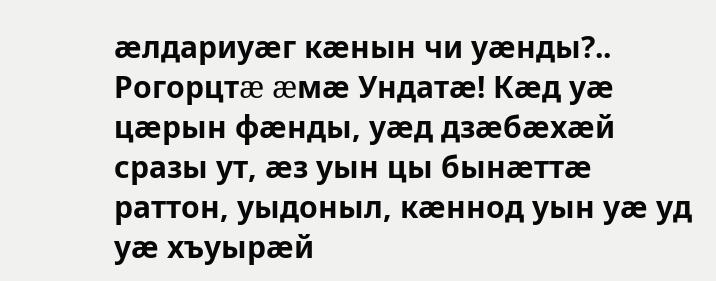æлдариуæг кæнын чи уæнды?.. Рогорцтæ æмæ Ундатæ! Кæд уæ цæрын фæнды, уæд дзæбæхæй сразы ут, æз уын цы бынæттæ раттон, уыдоныл, кæннод уын уæ уд уæ хъуырæй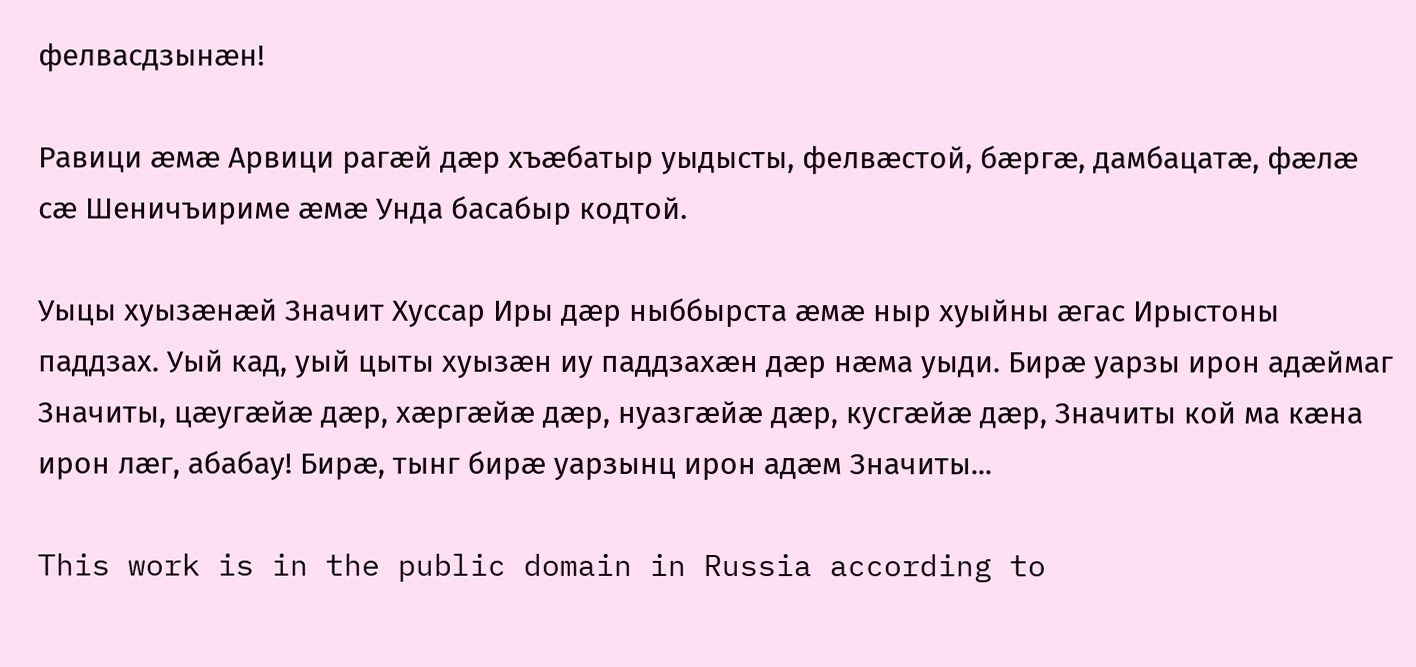фелвасдзынæн!

Равици æмæ Арвици рагæй дæр хъæбатыр уыдысты, фелвæстой, бæргæ, дамбацатæ, фæлæ сæ Шеничъириме æмæ Унда басабыр кодтой.

Уыцы хуызæнæй Значит Хуссар Иры дæр ныббырста æмæ ныр хуыйны æгас Ирыстоны паддзах. Уый кад, уый цыты хуызæн иу паддзахæн дæр нæма уыди. Бирæ уарзы ирон адæймаг Значиты, цæугæйæ дæр, хæргæйæ дæр, нуазгæйæ дæр, кусгæйæ дæр, Значиты кой ма кæна ирон лæг, абабау! Бирæ, тынг бирæ уарзынц ирон адæм Значиты...

This work is in the public domain in Russia according to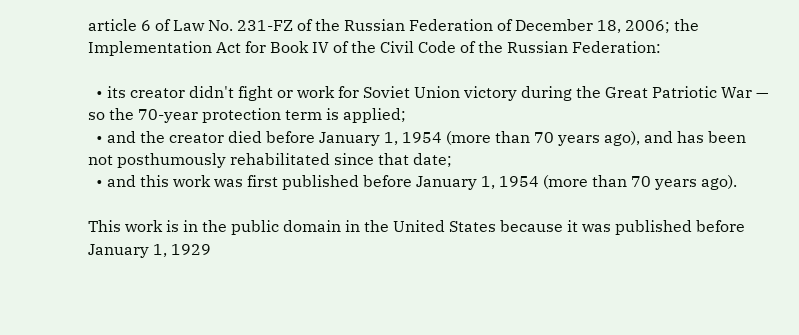article 6 of Law No. 231-FZ of the Russian Federation of December 18, 2006; the Implementation Act for Book IV of the Civil Code of the Russian Federation:

  • its creator didn't fight or work for Soviet Union victory during the Great Patriotic War — so the 70-year protection term is applied;
  • and the creator died before January 1, 1954 (more than 70 years ago), and has been not posthumously rehabilitated since that date;
  • and this work was first published before January 1, 1954 (more than 70 years ago).

This work is in the public domain in the United States because it was published before January 1, 1929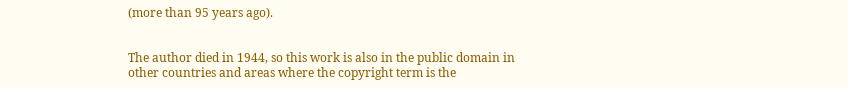(more than 95 years ago).


The author died in 1944, so this work is also in the public domain in other countries and areas where the copyright term is the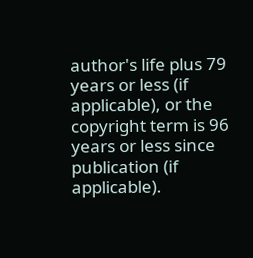author's life plus 79 years or less (if applicable), or the copyright term is 96 years or less since publication (if applicable).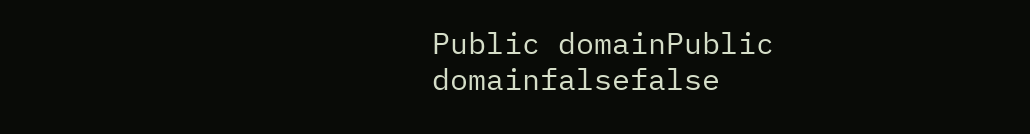Public domainPublic domainfalsefalse